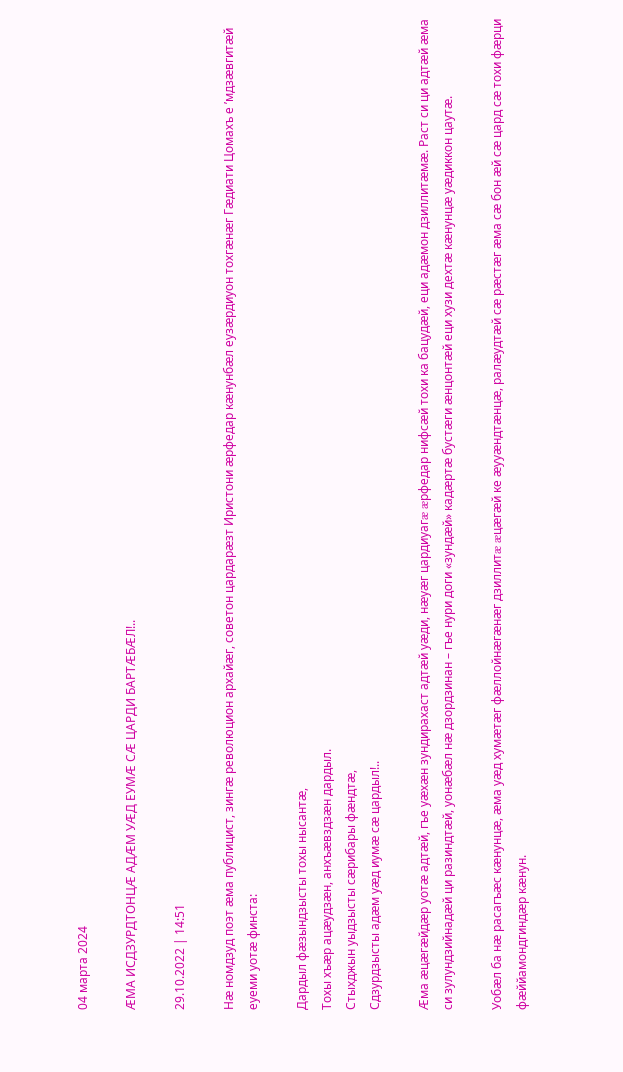04 марта 2024

ӔМА ИСДЗУРДТОНЦӔ АДӔМ УӔД ЕУМӔ СӔ ЦАРДИ БАРТӔБӔЛ!..

29.10.2022 | 14:51

Нæ номдзуд поэт æма публицист, зингæ революцион архайæг, советон цардарæзт Иристони æрфедар кæнунбæл еузæрдиуон тохгæнæг Гæдиати Цомахъ е ’мдзæвгитæй еуеми уотæ финста:

Дардыл фæзындзысты тохы нысантæ,
Тохы хъæр ацæудзæн, анхъæвздзæн дардыл.
Стыхджын уыдзысты сæрибары фæндтæ,
Сдзурдзысты адæм уæд иумæ сæ цардыл!..

Æма æцæгæйдæр уотæ адтæй, гъе уæхæн зундирахаст адтæй уæди, нæуæг цардиуагæ æрфедар нифсæй тохи ка бацудæй, еци адæмон дзиллитæмæ. Раст си ци адтæй æма си зулундзийнадæй ци разиндтæй, уонæбæл нæ дзордзинан – гъе нури доги «зундæй» кадæртæ бустæги æнцонтæй еци хузи дехтæ кæнунцæ уæдиккон цаутæ.

Уобæл ба нæ расагъæс кæнунцæ, æма уæд хумæтæг фæллойнæгæнæг дзиллитæ æцæгæй ке æууæндтæнцæ, ралæудтæй сæ рæстæг æма сæ бон æй сæ цард сæ тохи фæрци фæййамондгиндæр кæнун.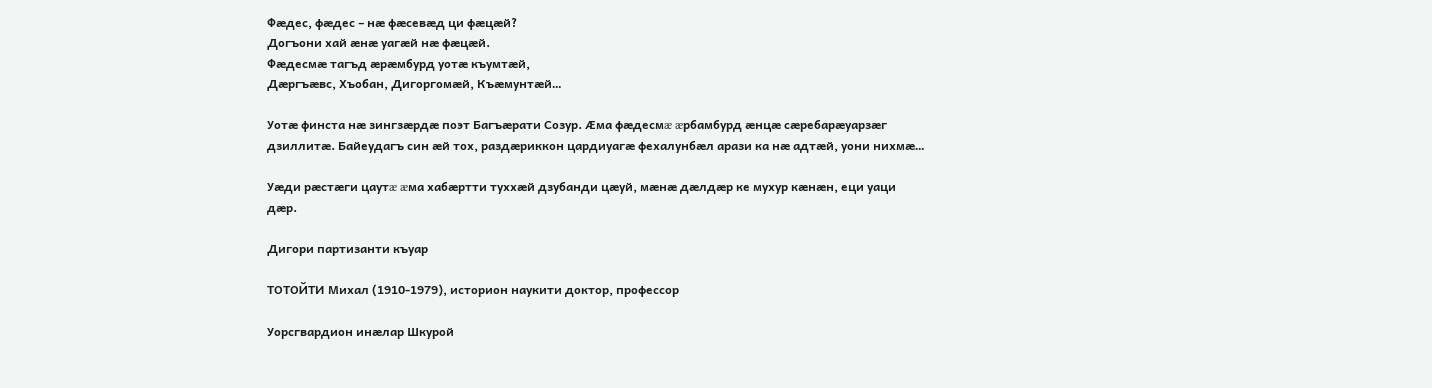Фæдес, фæдес – нæ фæсевæд ци фæцæй?
Догъони хай æнæ уагæй нæ фæцæй.
Фæдесмæ тагъд æрæмбурд уотæ къумтæй,
Дæргъæвс, Хъобан, Дигоргомæй, Къæмунтæй…

Уотæ финста нæ зингзæрдæ поэт Багъæрати Созур. Æма фæдесмæ æрбамбурд æнцæ сæребарæуарзæг дзиллитæ. Байеудагъ син æй тох, раздæриккон цардиуагæ фехалунбæл арази ка нæ адтæй, уони нихмæ…

Уæди рæстæги цаутæ æма хабæртти туххæй дзубанди цæуй, мæнæ дæлдæр ке мухур кæнæн, еци уаци дæр.

Дигори партизанти къуар

ТОТОЙТИ Михал (1910-1979), историон наукити доктор, профессор

Уорсгвардион инæлар Шкурой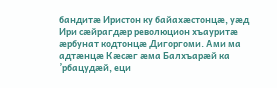бандитæ Иристон ку байахæстонцæ, уæд Ири сæйрагдæр революцион хъауритæ æрбунат кодтонцæ Дигоргоми. Ами ма адтæнцæ Кæсæг æма Балхъарæй ка ’рбацудæй, еци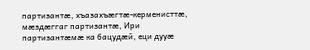партизантæ, хъазахъæгтæ-керменисттæ, мæздæггаг партизантæ, Ири партизантæмæ ка бацудæй, еци дууæ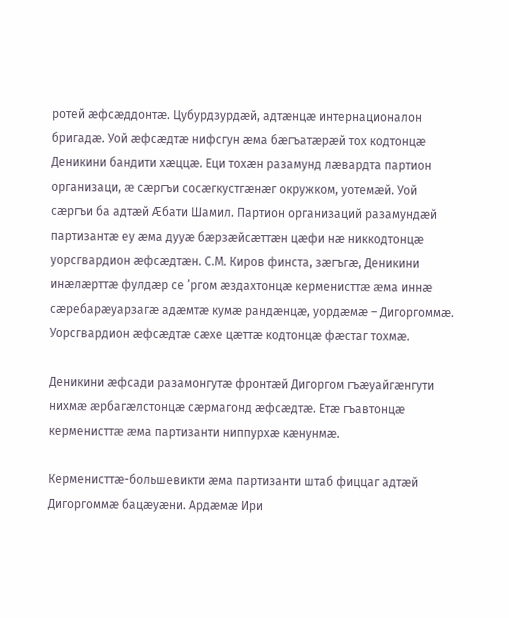ротей æфсæддонтæ. Цубурдзурдæй, адтæнцæ интернационалон бригадæ. Уой æфсæдтæ нифсгун æма бæгъатæрæй тох кодтонцæ Деникини бандити хæццæ. Еци тохæн разамунд лæвардта партион организаци, æ сæргъи сосæгкустгæнæг окружком, уотемæй. Уой сæргъи ба адтæй Æбати Шамил. Партион организаций разамундæй партизантæ еу æма дууæ бæрзæйсæттæн цæфи нæ никкодтонцæ уорсгвардион æфсæдтæн. С.М. Киров финста, зæгъгæ, Деникини инæлæрттæ фулдæр се ’ргом æздахтонцæ керменисттæ æма иннæ сæребарæуарзагæ адæмтæ кумæ рандæнцæ, уордæмæ – Дигоргоммæ. Уорсгвардион æфсæдтæ сæхе цæттæ кодтонцæ фæстаг тохмæ.

Деникини æфсади разамонгутæ фронтæй Дигоргом гъæуайгæнгути нихмæ æрбагæлстонцæ сæрмагонд æфсæдтæ. Етæ гъавтонцæ керменисттæ æма партизанти ниппурхæ кæнунмæ.

Керменисттæ-большевикти æма партизанти штаб фиццаг адтæй Дигоргоммæ бацæуæни. Ардæмæ Ири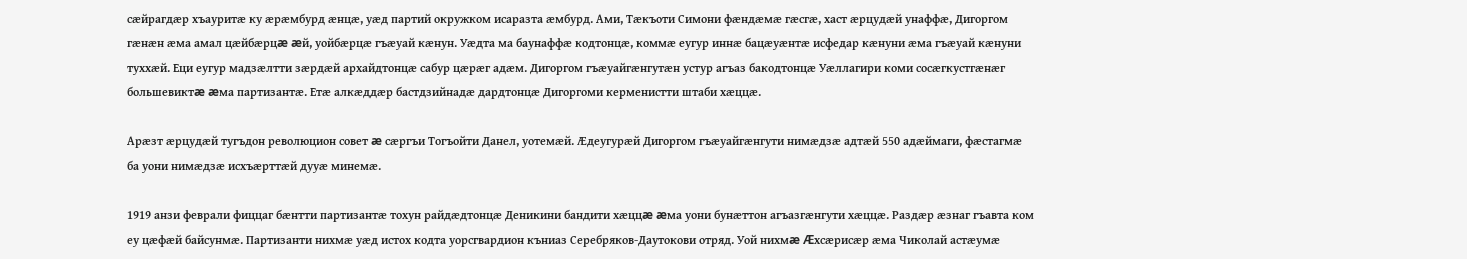сæйрагдæр хъауритæ ку æрæмбурд æнцæ, уæд партий окружком исаразта æмбурд. Ами, Тæкъоти Симони фæндæмæ гæсгæ, хаст æрцудæй унаффæ, Дигоргом гæнæн æма амал цæйбæрцæ æй, уойбæрцæ гъæуай кæнун. Уæдта ма баунаффæ кодтонцæ, коммæ еугур иннæ бацæуæнтæ исфедар кæнуни æма гъæуай кæнуни туххæй. Еци еугур мадзæлтти зæрдæй архайдтонцæ сабур цæрæг адæм. Дигоргом гъæуайгæнгутæн устур агъаз бакодтонцæ Уæллагири коми сосæгкустгæнæг большевиктæ æма партизантæ. Етæ алкæддæр бастдзийнадæ дардтонцæ Дигоргоми керменистти штаби хæццæ.

Арæзт æрцудæй тугъдон революцион совет æ сæргъи Тогъойти Данел, уотемæй. Æдеугурæй Дигоргом гъæуайгæнгути нимæдзæ адтæй 550 адæймаги, фæстагмæ ба уони нимæдзæ исхъæрттæй дууæ минемæ.

1919 анзи феврали фиццаг бæнтти партизантæ тохун райдæдтонцæ Деникини бандити хæццæ æма уони бунæттон агъазгæнгути хæццæ. Раздæр æзнаг гъавта ком еу цæфæй байсунмæ. Партизанти нихмæ уæд истох кодта уорсгвардион къниаз Серебряков-Даутокови отряд. Уой нихмæ Æхсæрисæр æма Чиколай астæумæ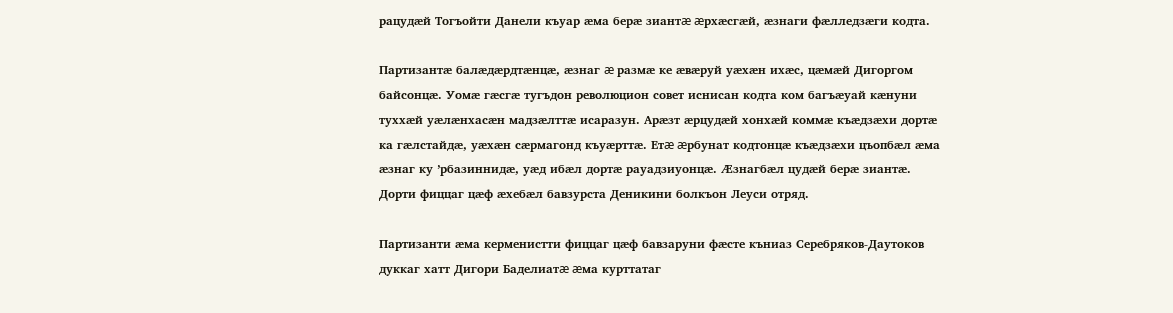рацудæй Тогъойти Данели къуар æма берæ зиантæ æрхæсгæй, æзнаги фæлледзæги кодта.

Партизантæ балæдæрдтæнцæ, æзнаг æ размæ ке æвæруй уæхæн ихæс, цæмæй Дигоргом байсонцæ. Уомæ гæсгæ тугъдон революцион совет иснисан кодта ком багъæуай кæнуни туххæй уæлæнхасæн мадзæлттæ исаразун. Арæзт æрцудæй хонхæй коммæ къæдзæхи дортæ ка гæлстайдæ, уæхæн сæрмагонд къуæрттæ. Етæ æрбунат кодтонцæ къæдзæхи цъопбæл æма æзнаг ку ’рбазиннидæ, уæд ибæл дортæ рауадзиуонцæ. Æзнагбæл цудæй берæ зиантæ. Дорти фиццаг цæф æхебæл бавзурста Деникини болкъон Леуси отряд.

Партизанти æма керменистти фиццаг цæф бавзаруни фæсте къниаз Серебряков-Даутоков дуккаг хатт Дигори Баделиатæ æма курттатаг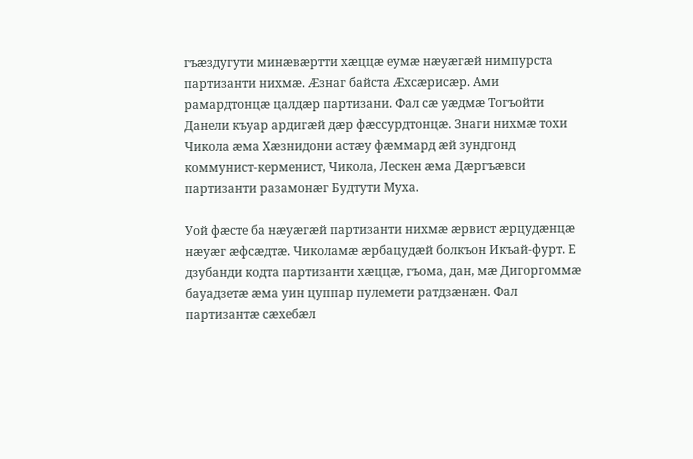гъæздугути минæвæртти хæццæ еумæ нæуæгæй нимпурста партизанти нихмæ. Æзнаг байста Æхсæрисæр. Ами рамардтонцæ цалдæр партизани. Фал сæ уæдмæ Тогъойти Данели къуар ардигæй дæр фæссурдтонцæ. Знаги нихмæ тохи Чикола æма Хæзнидони астæу фæммард æй зундгонд коммунист-керменист, Чикола, Лескен æма Дæргъæвси партизанти разамонæг Будтути Муха.

Уой фæсте ба нæуæгæй партизанти нихмæ æрвист æрцудæнцæ нæуæг æфсæдтæ. Чиколамæ æрбацудæй болкъон Икъай-фурт. Е дзубанди кодта партизанти хæццæ, гъома, дан, мæ Дигоргоммæ бауадзетæ æма уин цуппар пулемети ратдзæнæн. Фал партизантæ сæхебæл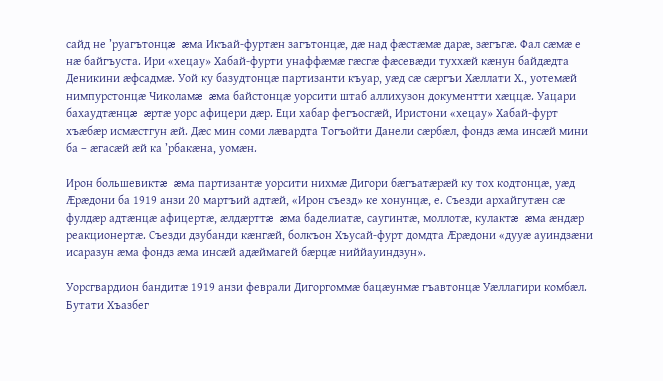сайд не ’руагътонцæ æма Икъай-фуртæн загътонцæ, дæ над фæстæмæ дарæ, зæгъгæ. Фал сæмæ е нæ байгъуста. Ири «хецау» Хабай-фурти унаффæмæ гæсгæ фæсевæди туххæй кæнун байдæдта Деникини æфсадмæ. Уой ку базудтонцæ партизанти къуар, уæд сæ сæргъи Хæллати Х., уотемæй нимпурстонцæ Чиколамæ æма байстонцæ уорсити штаб аллихузон документти хæццæ. Уацари бахаудтæнцæ æртæ уорс афицери дæр. Еци хабар фегъосгæй, Иристони «хецау» Хабай-фурт хъæбæр исмæстгун æй. Дæс мин соми лæвардта Тогъойти Данели сæрбæл, фондз æма инсæй мини ба – æгасæй æй ка ’рбакæна, уомæн.

Ирон большевиктæ æма партизантæ уорсити нихмæ Дигори бæгъатæрæй ку тох кодтонцæ, уæд Æрæдони ба 1919 анзи 20 мартъий адтæй, «Ирон съезд» ке хонунцæ, е. Съезди архайгутæн сæ фулдæр адтæнцæ афицертæ, æлдæрттæ æма баделиатæ, саугинтæ, моллотæ, кулактæ æма æндæр реакционертæ. Съезди дзубанди кæнгæй, болкъон Хъусай-фурт домдта Æрæдони «дууæ ауиндзæни исаразун æма фондз æма инсæй адæймагей бæрцæ ниййауиндзун».

Уорсгвардион бандитæ 1919 анзи феврали Дигоргоммæ бацæунмæ гъавтонцæ Уæллагири комбæл. Бутати Хъазбег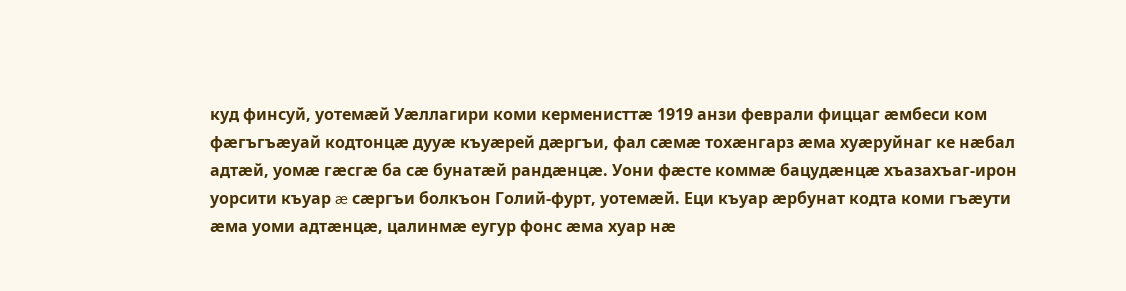куд финсуй, уотемæй Уæллагири коми керменисттæ 1919 анзи феврали фиццаг æмбеси ком фæгъгъæуай кодтонцæ дууæ къуæрей дæргъи, фал сæмæ тохæнгарз æма хуæруйнаг ке нæбал адтæй, уомæ гæсгæ ба сæ бунатæй рандæнцæ. Уони фæсте коммæ бацудæнцæ хъазахъаг-ирон уорсити къуар æ сæргъи болкъон Голий-фурт, уотемæй. Еци къуар æрбунат кодта коми гъæути æма уоми адтæнцæ, цалинмæ еугур фонс æма хуар нæ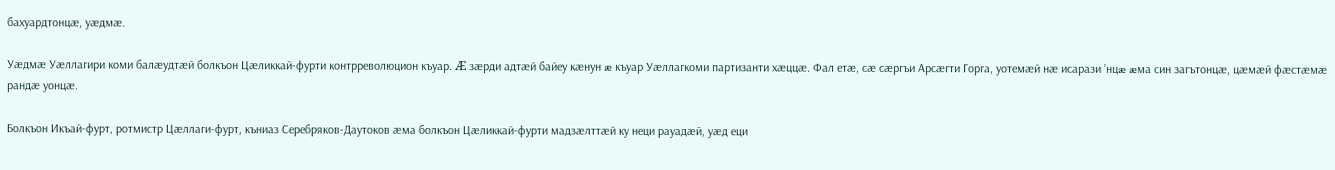бахуардтонцæ, уæдмæ.

Уæдмæ Уæллагири коми балæудтæй болкъон Цæликкай-фурти контрреволюцион къуар. Æ зæрди адтæй байеу кæнун æ къуар Уæллагкоми партизанти хæццæ. Фал етæ, сæ сæргъи Арсæгти Горга, уотемæй нæ исарази ’нцæ æма син загътонцæ, цæмæй фæстæмæ рандæ уонцæ.

Болкъон Икъай-фурт, ротмистр Цæллаги-фурт, къниаз Серебряков-Даутоков æма болкъон Цæликкай-фурти мадзæлттæй ку неци рауадæй, уæд еци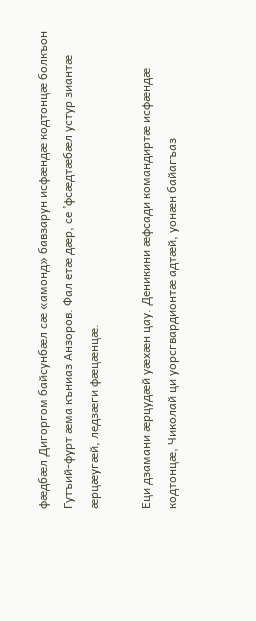фæдбæл Дигоргом байсунбæл сæ «амонд» бавзарун исфæндæ кодтонцæ болкъон Гутъий-фурт æма къниаз Анзоров. Фал етæ дæр, се ’фсæдтæбæл устур зиантæ æрцæугæй, ледзæги фæцæнцæ.

Еци дзамани æрцудæй уæхæн цау. Деникини æфсади командиртæ исфæндæ кодтонцæ, Чиколай ци уорсгвардионтæ адтæй, уонæн байагъаз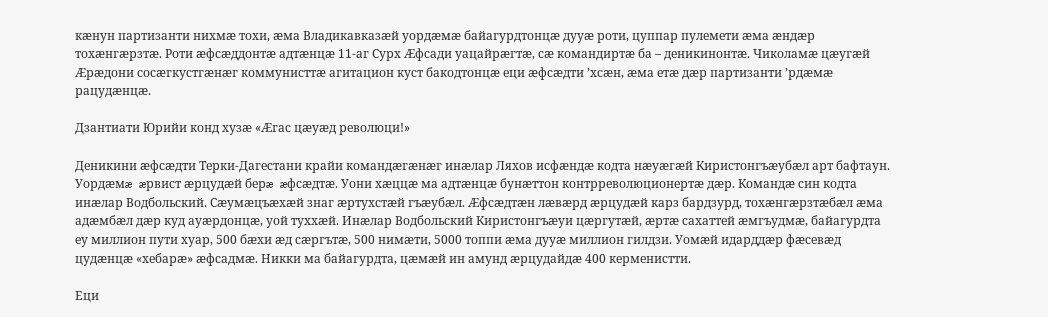кæнун партизанти нихмæ тохи, æма Владикавказæй уордæмæ байагурдтонцæ дууæ роти, цуппар пулемети æма æндæр тохæнгæрзтæ. Роти æфсæддонтæ адтæнцæ 11-аг Сурх Æфсади уацайрæгтæ, сæ командиртæ ба – деникинонтæ. Чиколамæ цæугæй Æрæдони сосæгкустгæнæг коммунисттæ агитацион куст бакодтонцæ еци æфсæдти ’хсæн, æма етæ дæр партизанти ’рдæмæ рацудæнцæ.

Дзантиати Юрийи конд хузæ «Æгас цæуæд революци!»

Деникини æфсæдти Терки-Дагестани крайи командæгæнæг инæлар Ляхов исфæндæ кодта нæуæгæй Киристонгъæубæл арт бафтаун. Уордæмæ æрвист æрцудæй берæ æфсæдтæ. Уони хæццæ ма адтæнцæ бунæттон контрреволюционертæ дæр. Командæ син кодта инæлар Водбольский. Сæумæцъæхæй знаг æртухстæй гъæубæл. Æфсæдтæн лæвæрд æрцудæй карз бардзурд, тохæнгæрзтæбæл æма адæмбæл дæр куд ауæрдонцæ, уой туххæй. Инæлар Водбольский Киристонгъæуи цæргутæй, æртæ сахаттей æмгъудмæ, байагурдта еу миллион пути хуар, 500 бæхи æд сæргътæ, 500 нимæти, 5000 топпи æма дууæ миллион гилдзи. Уомæй идарддæр фæсевæд цудæнцæ «хебарæ» æфсадмæ. Никки ма байагурдта, цæмæй ин амунд æрцудайдæ 400 керменистти.

Еци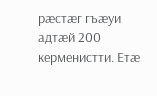рæстæг гъæуи адтæй 200 керменистти. Етæ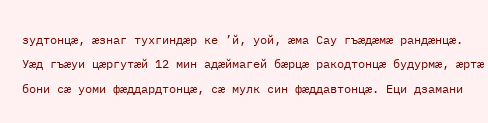зудтонцæ, æзнаг тухгиндæр ке ’й, уой, æма Сау гъæдæмæ рандæнцæ. Уæд гъæуи цæргутæй 12 мин адæймагей бæрцæ ракодтонцæ будурмæ, æртæ бони сæ уоми фæддардтонцæ, сæ мулк син фæддавтонцæ. Еци дзамани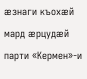æзнаги къохæй мард æрцудæй парти «Кермен»-и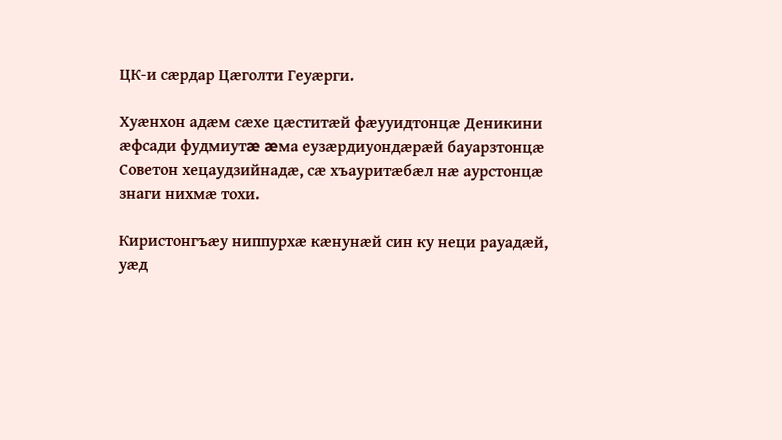ЦК-и сæрдар Цæголти Геуæрги.

Хуæнхон адæм сæхе цæститæй фæууидтонцæ Деникини æфсади фудмиутæ æма еузæрдиуондæрæй бауарзтонцæ Советон хецаудзийнадæ, сæ хъауритæбæл нæ аурстонцæ знаги нихмæ тохи.

Киристонгъæу ниппурхæ кæнунæй син ку неци рауадæй, уæд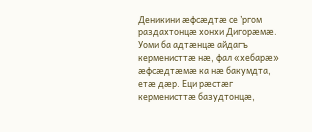Деникини æфсæдтæ се ’ргом раздахтонцæ хонхи Дигорæмæ. Уоми ба адтæнцæ айдагъ керменисттæ нæ, фал «хебарæ» æфсæдтæмæ ка нæ бакумдта, етæ дæр. Еци рæстæг керменисттæ базудтонцæ,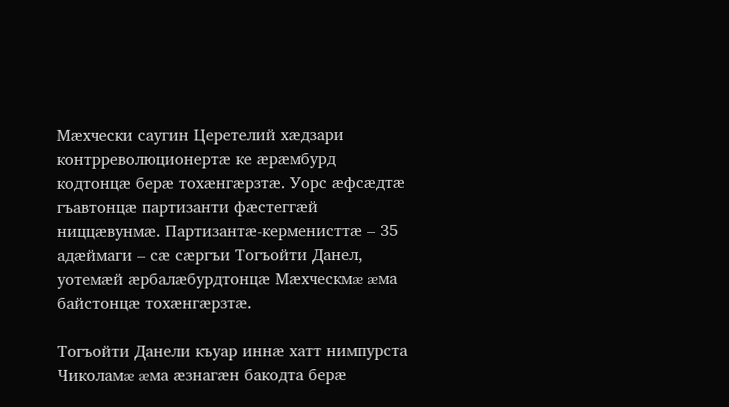Мæхчески саугин Церетелий хæдзари контрреволюционертæ ке æрæмбурд кодтонцæ берæ тохæнгæрзтæ. Уорс æфсæдтæ гъавтонцæ партизанти фæстеггæй ниццæвунмæ. Партизантæ-керменисттæ – 35 адæймаги – сæ сæргъи Тогъойти Данел, уотемæй æрбалæбурдтонцæ Мæхческмæ æма байстонцæ тохæнгæрзтæ.

Тогъойти Данели къуар иннæ хатт нимпурста Чиколамæ æма æзнагæн бакодта берæ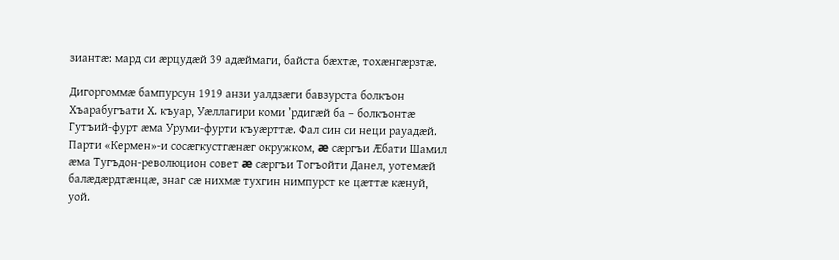зиантæ: мард си æрцудæй 39 адæймаги, байста бæхтæ, тохæнгæрзтæ.

Дигоргоммæ бампурсун 1919 анзи уалдзæги бавзурста болкъон Хъарабугъати Х. къуар, Уæллагири коми ’рдигæй ба – болкъонтæ Гутъий-фурт æма Уруми-фурти къуæрттæ. Фал син си неци рауадæй. Парти «Кермен»-и сосæгкустгæнæг окружком, æ сæргъи Æбати Шамил æма Тугъдон-революцион совет æ сæргъи Тогъойти Данел, уотемæй балæдæрдтæнцæ, знаг сæ нихмæ тухгин нимпурст ке цæттæ кæнуй, уой.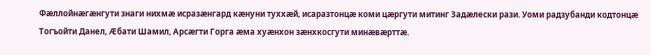Фæллойнæгæнгути знаги нихмæ исразæнгард кæнуни туххæй, исаразтонцæ коми цæргути митинг Задæлески рази. Уоми радзубанди кодтонцæ Тогъойти Данел, Æбати Шамил, Арсæгти Горга æма хуæнхон зæнхкосгути минæвæрттæ.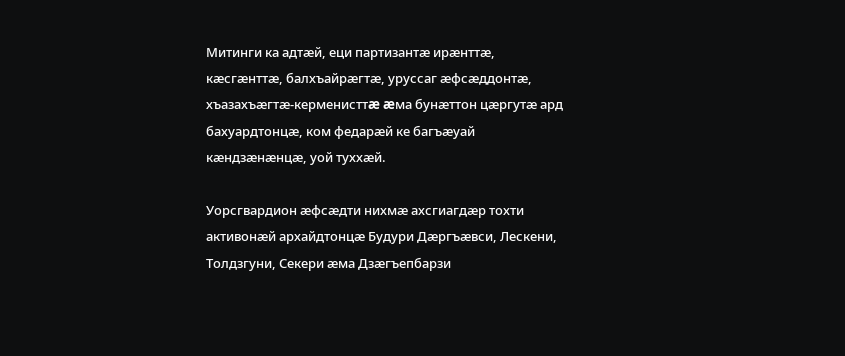Митинги ка адтæй, еци партизантæ ирæнттæ, кæсгæнттæ, балхъайрæгтæ, уруссаг æфсæддонтæ, хъазахъæгтæ-керменисттæ æма бунæттон цæргутæ ард бахуардтонцæ, ком федарæй ке багъæуай кæндзæнæнцæ, уой туххæй.

Уорсгвардион æфсæдти нихмæ ахсгиагдæр тохти активонæй архайдтонцæ Будури Дæргъæвси, Лескени, Толдзгуни, Секери æма Дзæгъепбарзи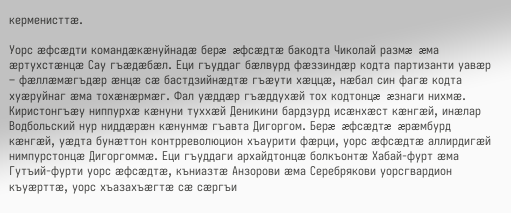керменисттæ.

Уорс æфсæдти командæкæнуйнадæ берæ æфсæдтæ бакодта Чиколай размæ æма æртухстæнцæ Сау гъæдæбæл. Еци гъуддаг бæлвурд фæззиндæр кодта партизанти уавæр – фæллæмæгъдæр æнцæ сæ бастдзийнæдтæ гъæути хæццæ, нæбал син фагæ кодта хуæруйнаг æма тохæнæрмæг. Фал уæддæр гъæддухæй тох кодтонцæ æзнаги нихмæ. Киристонгъæу ниппурхæ кæнуни туххæй Деникини бардзурд исæнхæст кæнгæй, инæлар Водбольский нур ниддæрæн кæнунмæ гъавта Дигоргом. Берæ æфсæдтæ æрæмбурд кæнгæй, уæдта бунæттон контрреволюцион хъаурити фæрци, уорс æфсæдтæ аллирдигæй нимпурстонцæ Дигоргоммæ. Еци гъуддаги архайдтонцæ болкъонтæ Хабай-фурт æма Гутъий-фурти уорс æфсæдтæ, къниазтæ Анзорови æма Серебрякови уорсгвардион къуæрттæ, уорс хъазахъæгтæ сæ сæргъи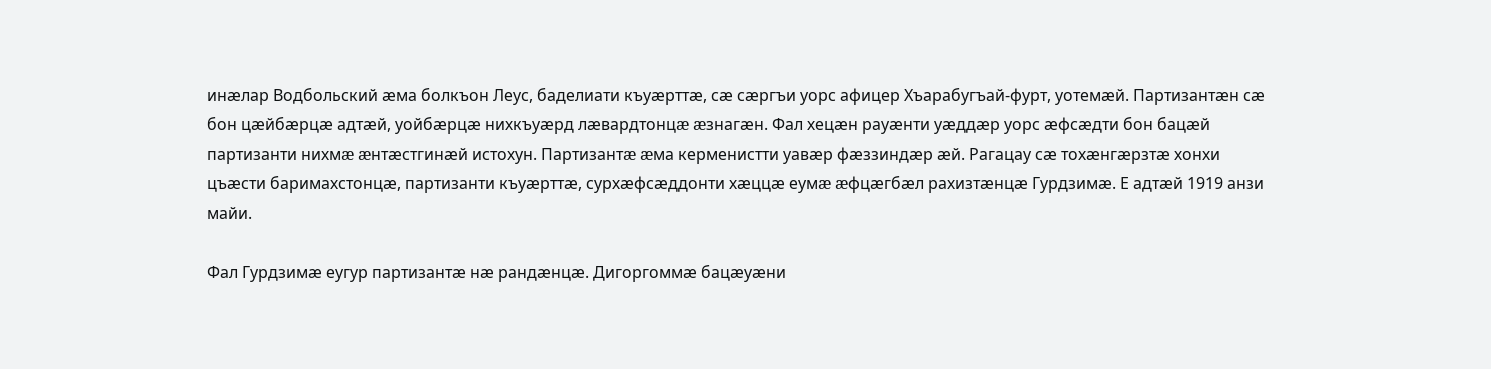инæлар Водбольский æма болкъон Леус, баделиати къуæрттæ, сæ сæргъи уорс афицер Хъарабугъай-фурт, уотемæй. Партизантæн сæ бон цæйбæрцæ адтæй, уойбæрцæ нихкъуæрд лæвардтонцæ æзнагæн. Фал хецæн рауæнти уæддæр уорс æфсæдти бон бацæй партизанти нихмæ æнтæстгинæй истохун. Партизантæ æма керменистти уавæр фæззиндæр æй. Рагацау сæ тохæнгæрзтæ хонхи цъæсти баримахстонцæ, партизанти къуæрттæ, сурхæфсæддонти хæццæ еумæ æфцæгбæл рахизтæнцæ Гурдзимæ. Е адтæй 1919 анзи майи.

Фал Гурдзимæ еугур партизантæ нæ рандæнцæ. Дигоргоммæ бацæуæни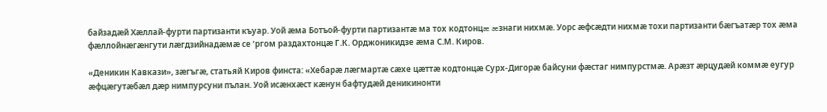байзадæй Хæллай-фурти партизанти къуар. Уой æма Ботъой-фурти партизантæ ма тох кодтонцæ æзнаги нихмæ. Уорс æфсæдти нихмæ тохи партизанти бæгъатæр тох æма фæллойнæгæнгути лæгдзийнадæмæ се ’ргом раздахтонцæ Г.К. Орджоникидзе æма С.М. Киров.

«Деникин Кавкази», зæгъгæ, статьяй Киров финста: «Хебарæ лæгмартæ сæхе цæттæ кодтонцæ Сурх-Дигорæ байсуни фæстаг нимпурстмæ. Арæзт æрцудæй коммæ еугур æфцæгутæбæл дæр нимпурсуни пълан. Уой исæнхæст кæнун бафтудæй деникинонти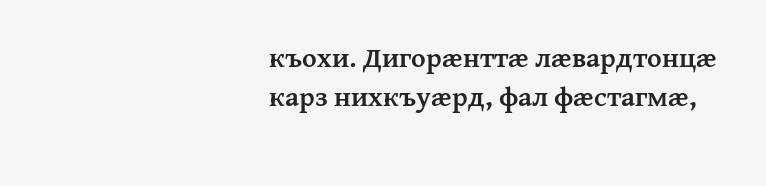къохи. Дигорæнттæ лæвардтонцæ карз нихкъуæрд, фал фæстагмæ,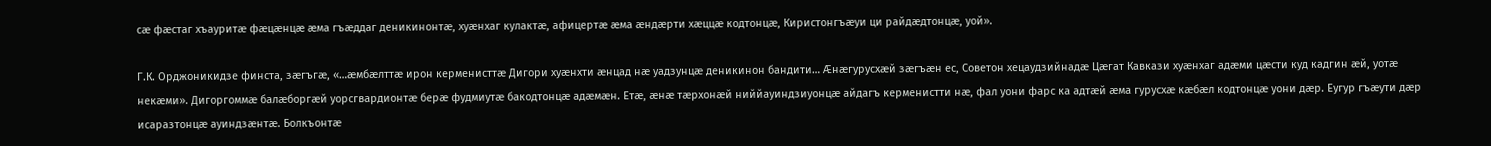сæ фæстаг хъауритæ фæцæнцæ æма гъæддаг деникинонтæ, хуæнхаг кулактæ, афицертæ æма æндæрти хæццæ кодтонцæ, Киристонгъæуи ци райдæдтонцæ, уой».

Г.К. Орджоникидзе финста, зæгъгæ, «…æмбæлттæ ирон керменисттæ Дигори хуæнхти æнцад нæ уадзунцæ деникинон бандити… Æнæгурусхæй зæгъæн ес, Советон хецаудзийнадæ Цæгат Кавкази хуæнхаг адæми цæсти куд кадгин æй, уотæ некæми». Дигоргоммæ балæборгæй уорсгвардионтæ берæ фудмиутæ бакодтонцæ адæмæн. Етæ, æнæ тæрхонæй ниййауиндзиуонцæ айдагъ керменистти нæ, фал уони фарс ка адтæй æма гурусхæ кæбæл кодтонцæ уони дæр. Еугур гъæути дæр исаразтонцæ ауиндзæнтæ. Болкъонтæ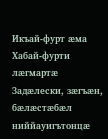Икъай-фурт æма Хабай-фурти лæгмартæ Задæлески, зæгъæн, бæлæстæбæл ниййауигътонцæ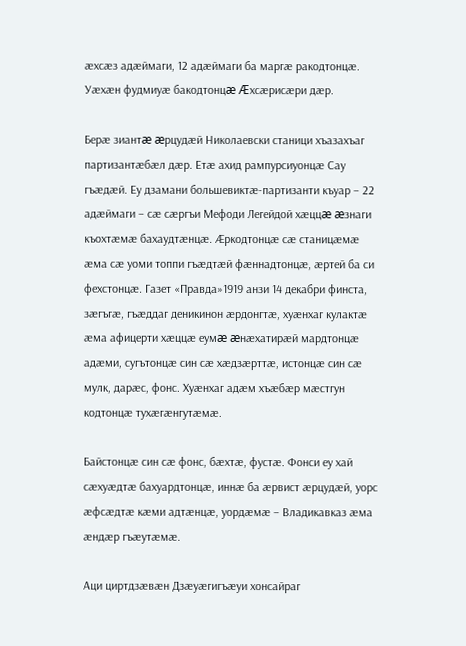æхсæз адæймаги, 12 адæймаги ба маргæ ракодтонцæ. Уæхæн фудмиуæ бакодтонцæ Æхсæрисæри дæр.

Берæ зиантæ æрцудæй Николаевски станици хъазахъаг партизантæбæл дæр. Етæ ахид рампурсиуонцæ Сау гъæдæй. Еу дзамани большевиктæ-партизанти къуар – 22 адæймаги – сæ сæргъи Мефоди Легейдой хæццæ æзнаги къохтæмæ бахаудтæнцæ. Æркодтонцæ сæ станицæмæ æма сæ уоми топпи гъæдтæй фæннадтонцæ, æртей ба си фехстонцæ. Газет «Правда»1919 анзи 14 декабри финста, зæгъгæ, гъæддаг деникинон æрдонгтæ, хуæнхаг кулактæ æма афицерти хæццæ еумæ æнæхатирæй мардтонцæ адæми, сугътонцæ син сæ хæдзæрттæ, истонцæ син сæ мулк, дарæс, фонс. Хуæнхаг адæм хъæбæр мæстгун кодтонцæ тухæгæнгутæмæ.

Байстонцæ син сæ фонс, бæхтæ, фустæ. Фонси еу хай сæхуæдтæ бахуардтонцæ, иннæ ба æрвист æрцудæй, уорс æфсæдтæ кæми адтæнцæ, уордæмæ – Владикавказ æма æндæр гъæутæмæ.

Аци циртдзæвæн Дзæуæгигъæуи хонсайраг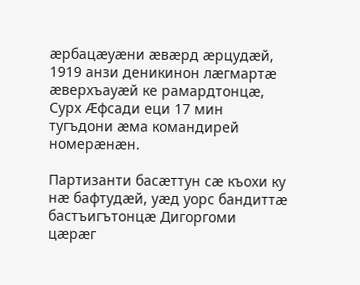æрбацæуæни æвæрд æрцудæй, 1919 анзи деникинон лæгмартæ æверхъауæй ке рамардтонцæ, Сурх Æфсади еци 17 мин тугъдони æма командирей номерæнæн.

Партизанти басæттун сæ къохи ку нæ бафтудæй, уæд уорс бандиттæ бастъигътонцæ Дигоргоми цæрæг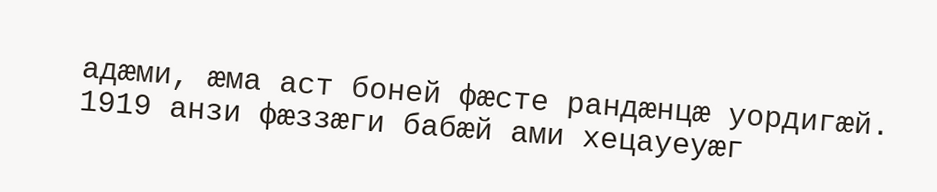адæми, æма аст боней фæсте рандæнцæ уордигæй. 1919 анзи фæззæги бабæй ами хецауеуæг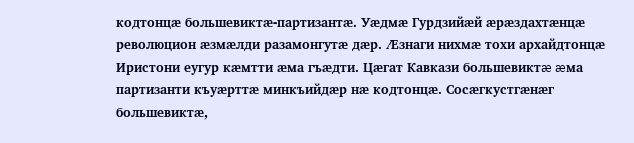кодтонцæ большевиктæ-партизантæ. Уæдмæ Гурдзийæй æрæздахтæнцæ революцион æзмæлди разамонгутæ дæр. Æзнаги нихмæ тохи архайдтонцæ Иристони еугур кæмтти æма гъæдти. Цæгат Кавкази большевиктæ æма партизанти къуæрттæ минкъийдæр нæ кодтонцæ. Сосæгкустгæнæг большевиктæ,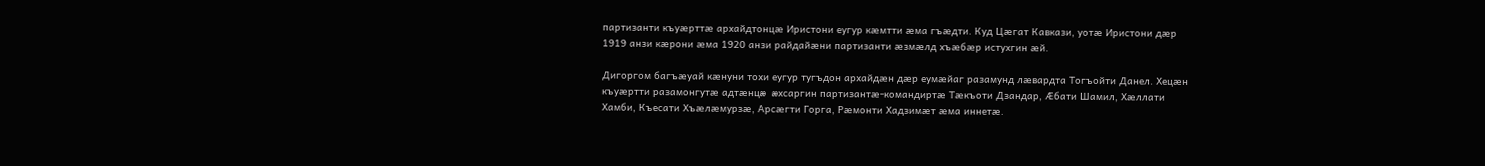партизанти къуæрттæ архайдтонцæ Иристони еугур кæмтти æма гъæдти. Куд Цæгат Кавкази, уотæ Иристони дæр 1919 анзи кæрони æма 1920 анзи райдайæни партизанти æзмæлд хъæбæр истухгин æй.

Дигоргом багъæуай кæнуни тохи еугур тугъдон архайдæн дæр еумæйаг разамунд лæвардта Тогъойти Данел. Хецæн къуæртти разамонгутæ адтæнцæ æхсаргин партизантæ-командиртæ Тæкъоти Дзандар, Æбати Шамил, Хæллати Хамби, Къесати Хъæлæмурзæ, Арсæгти Горга, Рæмонти Хадзимæт æма иннетæ.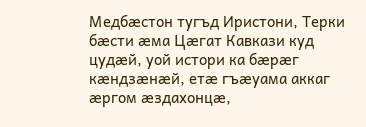Медбæстон тугъд Иристони, Терки бæсти æма Цæгат Кавкази куд цудæй, уой истори ка бæрæг кæндзæнæй, етæ гъæуама аккаг æргом æздахонцæ,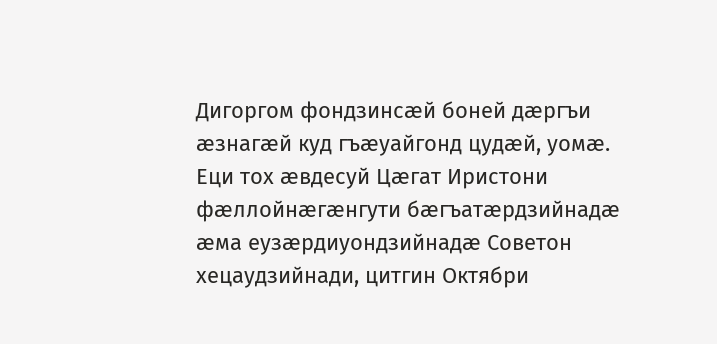Дигоргом фондзинсæй боней дæргъи æзнагæй куд гъæуайгонд цудæй, уомæ. Еци тох æвдесуй Цæгат Иристони фæллойнæгæнгути бæгъатæрдзийнадæ æма еузæрдиуондзийнадæ Советон хецаудзийнади, цитгин Октябри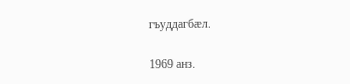гъуддагбæл.

1969 анз.